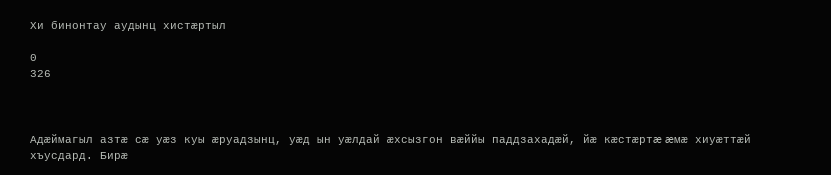Хи бинонтау аудынц хистæртыл

0
326



Адæймагыл азтæ сæ уæз куы æруадзынц, уæд ын уæлдай æхсызгон вæййы паддзахадæй, йæ кæстæртæ æмæ хиуæттæй хъусдард. Бирæ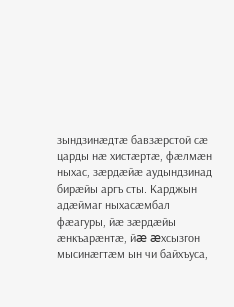зындзинæдтæ бавзæрстой сæ царды нæ хистæртæ, фæлмæн ныхас, зæрдæйæ аудындзинад бирæйы аргъ сты. Карджын адæймаг ныхасæмбал фæагуры, йæ зæрдæйы æнкъарæнтæ, йæ æхсызгон мысинæгтæм ын чи байхъуса,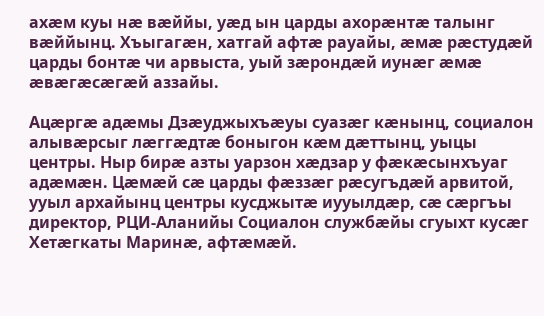ахæм куы нæ вæййы, уæд ын царды ахорæнтæ талынг вæййынц. Хъыгагæн, хатгай афтæ рауайы, æмæ рæстудæй царды бонтæ чи арвыста, уый зæрондæй иунæг æмæ æвæгæсæгæй аззайы.

Ацæргæ адæмы Дзæуджыхъæуы суазæг кæнынц, социалон алывæрсыг лæггæдтæ боныгон кæм дæттынц, уыцы центры. Ныр бирæ азты уарзон хæдзар у фæкæсынхъуаг адæмæн. Цæмæй сæ царды фæззæг рæсугъдæй арвитой, ууыл архайынц центры кусджытæ иууылдæр, сæ сæргъы директор, РЦИ-Аланийы Социалон службæйы сгуыхт кусæг Хетæгкаты Маринæ, афтæмæй.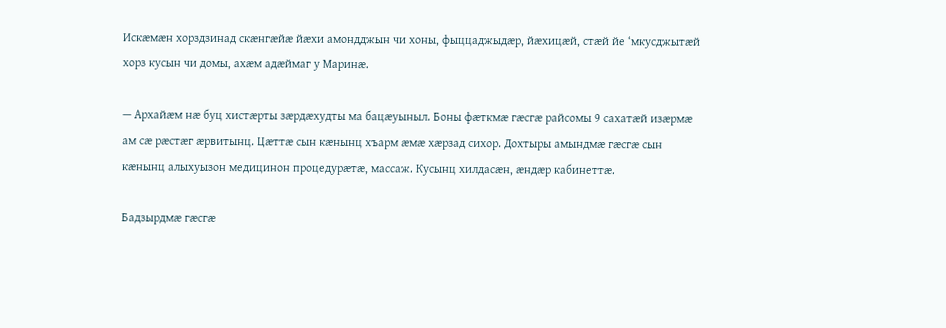Искæмæн хорздзинад скæнгæйæ йæхи амондджын чи хоны, фыццаджыдæр, йæхицæй, стæй йе ‘мкусджытæй хорз кусын чи домы, ахæм адæймаг у Маринæ.

— Архайæм нæ буц хистæрты зæрдæхудты ма бацæуыныл. Боны фæткмæ гæсгæ райсомы 9 сахатæй изæрмæ ам сæ рæстæг æрвитынц. Цæттæ сын кæнынц хъарм æмæ хæрзад сихор. Дохтыры амындмæ гæсгæ сын кæнынц алыхуызон медицинон процедурæтæ, массаж. Кусынц хилдасæн, æндæр кабинеттæ.

Бадзырдмæ гæсгæ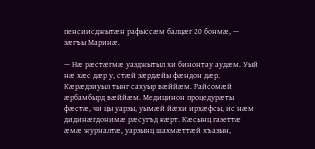пенсиисджытæн рафыссæм балцæг 20 бонмæ, — зæгъы Маринæ.

— Нæ рæстæгмæ уазджытыл хи бинонтау аудæм. Уый нæ хæс дæр у, стæй зæрдæйы фæндон дæр. Кæрæдзиуыл тынг сахуыр вæййæм. Райсомæй æрбамбырд вæййæм. Медицинон процедурæты фæстæ, чи цы уарзы, уымæй йæхи ирхæфсы, ис нæм дидинæгдонимæ рæсугъд кæрт. Кæсынц газеттæ æмæ журналтæ, уарзынц шахмæттæй хъазын,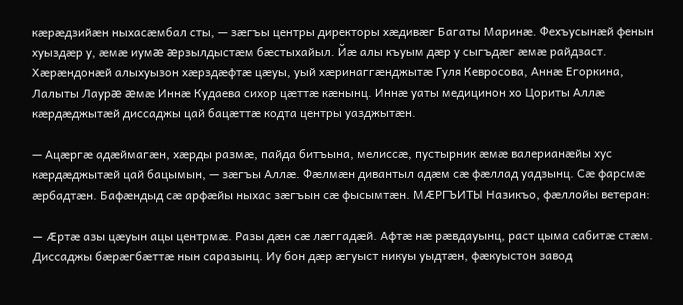кæрæдзийæн ныхасæмбал сты, — зæгъы центры директоры хæдивæг Багаты Маринæ. Фехъусынæй фенын хуыздæр у, æмæ иумæ æрзылдыстæм бæстыхайыл. Йæ алы къуым дæр у сыгъдæг æмæ райдзаст. Хæрæндонæй алыхуызон хæрздæфтæ цæуы, уый хæринаггæнджытæ Гуля Кевросова, Аннæ Егоркина, Лалыты Лаурæ æмæ Иннæ Кудаева сихор цæттæ кæнынц. Иннæ уаты медицинон хо Цориты Аллæ кæрдæджытæй диссаджы цай бацæттæ кодта центры уазджытæн.

— Ацæргæ адæймагæн, хæрды размæ, пайда битъына, мелиссæ, пустырник æмæ валерианæйы хус кæрдæджытæй цай бацымын, — зæгъы Аллæ. Фæлмæн дивантыл адæм сæ фæллад уадзынц. Сæ фарсмæ æрбадтæн. Бафæндыд сæ арфæйы ныхас зæгъын сæ фысымтæн. МÆРГЪИТЫ Назикъо, фæллойы ветеран:

— Æртæ азы цæуын ацы центрмæ. Разы дæн сæ лæггадæй. Афтæ нæ рæвдауынц, раст цыма сабитæ стæм. Диссаджы бæрæгбæттæ нын саразынц. Иу бон дæр æгуыст никуы уыдтæн, фæкуыстон завод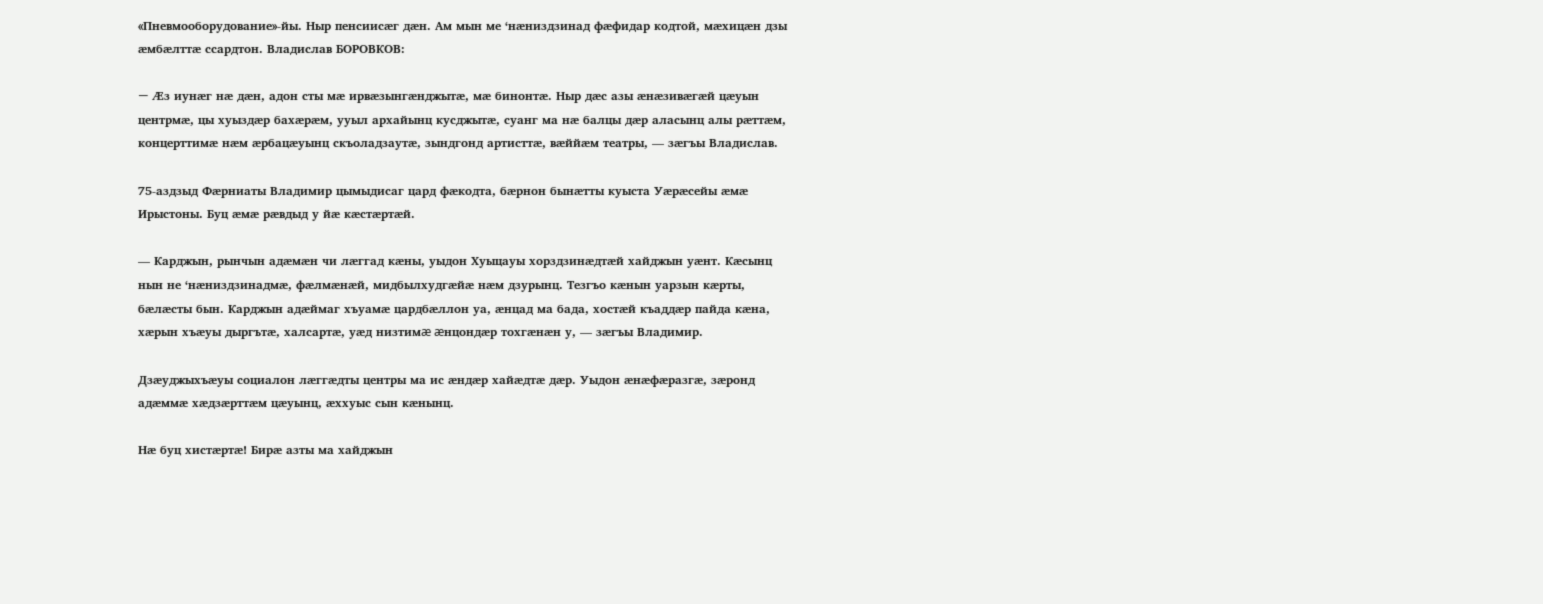«Пневмооборудование»-йы. Ныр пенсиисæг дæн. Ам мын ме ‘нæниздзинад фæфидар кодтой, мæхицæн дзы æмбæлттæ ссардтон. Владислав БОРОВКОВ:

— Æз иунæг нæ дæн, адон сты мæ ирвæзынгæнджытæ, мæ бинонтæ. Ныр дæс азы æнæзивæгæй цæуын центрмæ, цы хуыздæр бахæрæм, ууыл архайынц кусджытæ, суанг ма нæ балцы дæр аласынц алы рæттæм, концерттимæ нæм æрбацæуынц скъоладзаутæ, зындгонд артисттæ, вæййæм театры, — зæгъы Владислав.

75-аздзыд Фæрниаты Владимир цымыдисаг цард фæкодта, бæрнон бынæтты куыста Уæрæсейы æмæ Ирыстоны. Буц æмæ рæвдыд у йæ кæстæртæй.

— Карджын, рынчын адæмæн чи лæггад кæны, уыдон Хуыцауы хорздзинæдтæй хайджын уæнт. Кæсынц нын не ‘нæниздзинадмæ, фæлмæнæй, мидбылхудгæйæ нæм дзурынц. Тезгъо кæнын уарзын кæрты, бæлæсты бын. Карджын адæймаг хъуамæ цардбæллон уа, æнцад ма бада, хостæй къаддæр пайда кæна, хæрын хъæуы дыргътæ, халсартæ, уæд низтимæ æнцондæр тохгæнæн у, — зæгъы Владимир.

Дзæуджыхъæуы социалон лæггæдты центры ма ис æндæр хайæдтæ дæр. Уыдон æнæфæразгæ, зæронд адæммæ хæдзæрттæм цæуынц, æххуыс сын кæнынц.

Нæ буц хистæртæ! Бирæ азты ма хайджын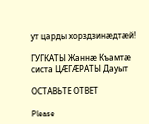ут царды хорздзинæдтæй!

ГУГКАТЫ Жаннæ Къамтæ систа ЦÆГÆРАТЫ Дауыт

ОСТАВЬТЕ ОТВЕТ

Please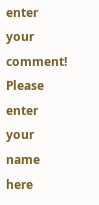enter your comment!
Please enter your name here